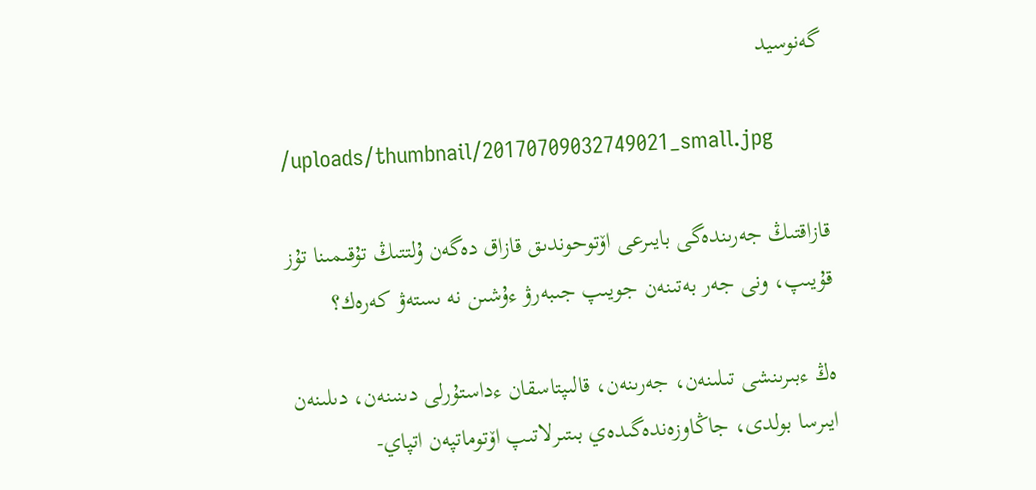گەنوسيد

/uploads/thumbnail/20170709032749021_small.jpg

قازاقتىڭ جەرىندەگى بايىرعى اۆتوحوندىق قازاق دەگەن ۇلتتىڭ تۇقىمىنا تۇز قۇيىپ، ونى جەر بەتىنەن جويىپ جىبەرۋ ءۇشىن نە ىستەۋ كەرەك؟

ەڭ ءبىرىنشى تىلىنەن، جەرىنەن، قالىپتاسقان ءداستۇرلى دىنىنەن، دىلىنەن ايىرسا بولدى، جاڭاوزەندەگىدەي بىتىرلاتىپ اۆتوماتپەن اتپاي-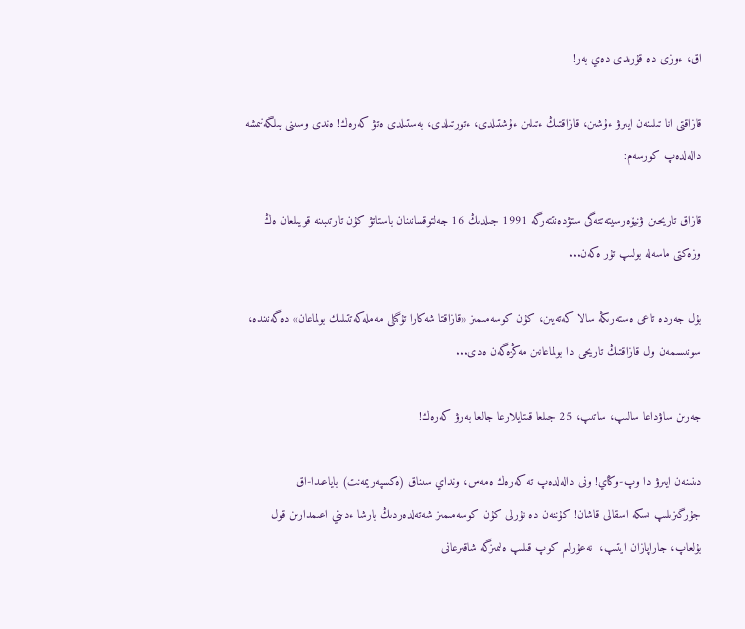اق، ءوزى دە قۇرىدى دەي بەر!

قازاقتى انا تىلىنەن ايىرۋ ءۇشىن، قازاقتىڭ ءتىلىن ءۇشتىلدى، ءتورتىلدى، بەستىلدى ەتۋ كەرەك! ەندى وسىنى بىلگەنىمشە دالەلدەپ كورسەم:

قازاق تاريحىن ۋنيۆەرسيتەتتەگى ستۋدەنتتەرگە 1991 جىلدىڭ 16 جەلتوقسانىنان باستاتۋ كۇن تارتىبىنە قويىلعان ەڭ وزەكتى ماسەلە بولىپ تۇر ەكەن...

بۇل جەردە تاعى ەستەرىڭە سالا كەتەيىن، كۇن كوسەمىمىز «قازاقتا شەكارا تۇگىلى مەملەكەتتىلىك بولماعان» دەگەنىندە، سونىسىمەن ول قازاقتىڭ تاريحى دا بولماعانىن مەڭزەگەن ەدى...

جەرىن ساۋداعا سالىپ، ساتىپ، 25 جىلعا قىتايلارعا جالعا بەرۋ كەرەك!

دىنىنەن ايىرۋ دا وپ-وڭاي! ونى دالەلدەپ تە كەرەك ەمەس، ونداي سىناق (ەكسپەريمەنت) باياعىدا-اق جۇرگىزىلىپ ىسكە اسقالى قاشان! كۇننەن دە نۇرلى كۇن كوسەمىمىز شەتەلدەردىڭ بارشا ءدىني اعىمدارىن قول بۇلعاپ، جاراپازان ايتىپ،  نەعۇرلىم كوپ قىلىپ ەلىمىزگە شاقىرعانى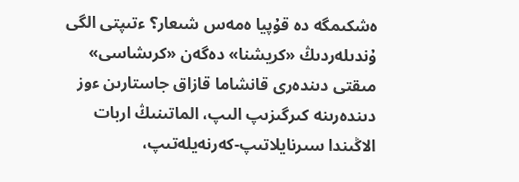ەشكىمگە دە قۇپيا ەمەس شىعار؟ ءتىپتى الگى ۇندىلەردىڭ «كريشنا» دەگەن «كرىشاسى» مىقتى دىندەرى قانشاما قازاق جاستارىن ءوز دىندەرىنە كىرگىزىپ الىپ، الماتىنىڭ اربات الاڭىندا سىرنايلاتىپ-كەرنەيلەتىپ،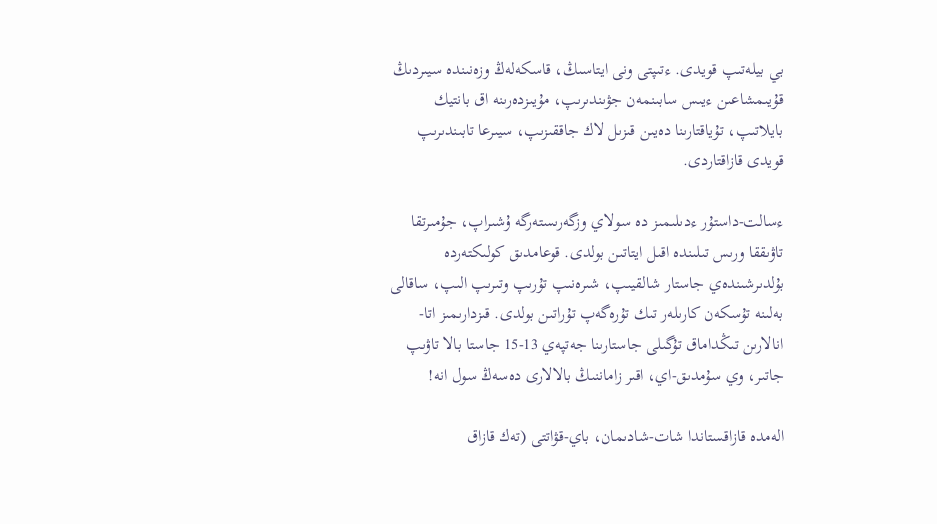بي بيلەتىپ قويدى. ءتىپتى ونى ايتاسىڭ، قاسكەلەڭ وزەنىندە سيىردىڭ قۇيىمشاعىن ءيىس سابىنمەن جۋىندىرىپ، مۇيىزدەرىنە اق بانتيك بايلاتىپ، تۇياقتارىنا دەيىن قىزىل لاك جاققىزىپ، سيىرعا تابىندىرىپ قويدى قازاقتاردى.

ءسالت-داستۇر ءدىلىمىز دە سولاي وزگەرىستەرگە ۇشىراپ، جۇمىرتقا تاۋىققا ورىس تىلىندە اقىل ايتاتىن بولدى. قوعامدىق كولىكتەردە بۇلدىرشىندەي جاستار شالقيىپ، شىرەنىپ تۇرىپ وتىرىپ الىپ، ساقالى بەلىنە تۇسكەن كارىلەر تىك تۇرەگەپ تۇراتىن بولدى. قىزدارىمىز اتا-انالارىن تىڭداماق تۇگىلى جاستارىنا جەتپەي 13-15 جاستا بالا تاۋىپ جاتىر، وي سۇمدىق-اي، اقىر زاماننىڭ بالالارى دەسەڭ سول انە!

الەمدە قازاقستاندا شات-شادىمان، باي-قۋاتتى (تەك قازاق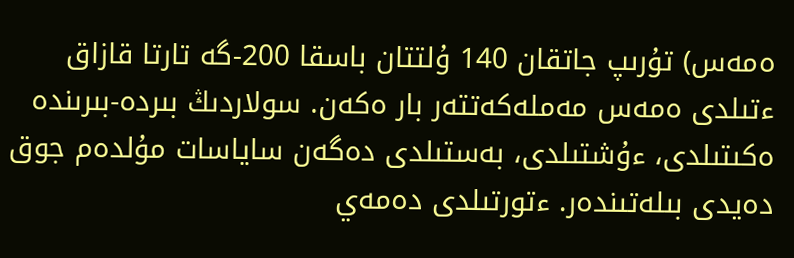ەمەس) تۇرىپ جاتقان 140 ۇلتتان باسقا 200-گە تارتا قازاق ءتىلدى ەمەس مەملەكەتتەر بار ەكەن. سولاردىڭ بىردە-بىرىندە ەكىتىلدى، ءۇشتىلدى، بەستىلدى دەگەن ساياسات مۇلدەم جوق دەيدى بىلەتىندەر. ءتورتىلدى دەمەي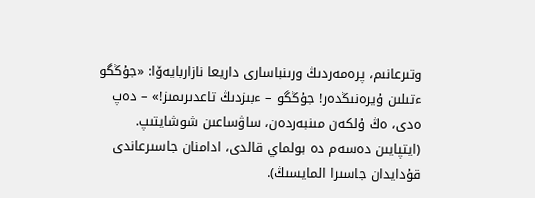وتىرعانىم، پرەمەردىڭ ورىنباسارى داريعا نازاربايەۆا: «جۇڭگو ءتىلىن ۇيرەنىڭدەر! جۇڭگو – ءبىزدىڭ تاعدىرىمىز!» – دەپ ەدى، ەڭ ۇلكەن مىنبەردەن، ساۋساعىن شوشايتىپ. (ايتپايىن دەسەم دە بولماي قالدى، ادامنان جاسىرعاندى قۇدايدان جاسىرا المايسىڭ).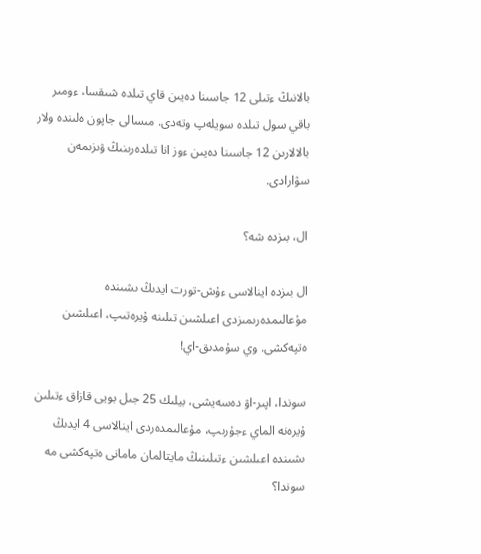بالانىڭ ءتىلى 12 جاسىنا دەيىن قاي تىلدە شىقسا، ءومىر باقي سول تىلدە سويلەپ وتەدى. مىسالى جاپون ەلىندە ولار بالالارىن 12 جاسىنا دەيىن ءوز انا تىلدەرىنىڭ ۋىزىمەن سۋارادى.

ال، بىزدە شە؟

ال بىزدە اينالاسى ءۇش-تورت ايدىڭ ىشىندە مۇعالىمدەرىمىزدى اعىلشىن تىلىنە ۇيرەتىپ، اعىلشىن ەتپەكشى. وي سۇمدىق-اي!

سوندا، اپىر-اۋ دەسەيشى، بيلىك 25 جىل بويى قازاق ءتىلىن ۇيرەنە الماي ءجۇرىپ، مۇعالىمدەردى اينالاسى 4 ايدىڭ ىشىندە اعىلشىن ءتىلىنىڭ مايتالمان مامانى ەتپەكشى مە سوندا؟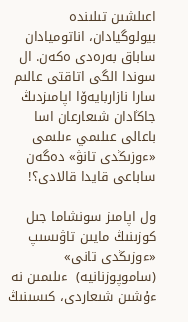اعىلشىن تىلىندە بيولوگيادان، اناتوميادان ساباق بەرەدى ەكەن. ال سوندا الگى اتاقتى عالىم سارا نازاربايەۆا اپامىزدىڭ جاڭادان شىعارعان اسا باعالى عىلىمي ءىلىمى «ءوزىڭدى تانۋ» دەگەن ساباعى قايدا قالادى؟!

ول اپامىز سونشاما جىل كوزىنىڭ مايىن تاۋىسىپ «ءوزىڭدى تانى» (ساموپوزنانيە)  ءىلىمىن نە ءۇشىن شىعاردى، كىسىنىڭ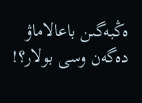ەڭبەگىن باعالاماۋ دەگەن وسى بولار؟!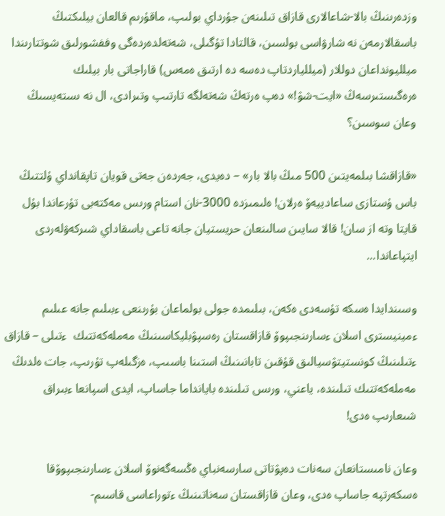وزدەرىنىڭ بالا-شاعالارى قازاق تىلىنەن جۇرداي بولىپ، ماقۇرىم قالعان بيلىكتىڭ باسقالارمەن نە شارۋاسى بولسىن، قالتادا تۇگىلى، شەتەلدەردەگى وففشورلىق شوتتارىندا ميلليونداعان دوللار (ميللياردتاپ دەسە دە ارتىق ەمەس) قاراجاتى بار بيلىك ەرەگىستىرسەڭ «ايت-شۋ!» دەپ ەرتەڭ شەتەلگە تارتىپ وتىرادى، ال نە ىستەيسىڭ وعان سوسىن؟

«قازاقشا بىلمەيتىن 500 مىڭ بالا بار» – دەيدى، جەردەن جەتى قويان تاپقانداي ۇلتتىڭ باس ۇستازى ساعادييەۆ ەرلان! ەلىمىزدە 3000-نان استام ورىس مەكتەبى تۇرعاندا بۇل قايتا وتە از سان! قالا سايىن سالىنعان حريستيان جانە تاعى باسقاداي شىركەۋلەردى ايتپاعاندا...

وسىندايدا ەسكە تۇسەدى ەكەن، بىلىمدە جولى بولماعان بۇرىنعى ءبىلىم جانە عىلىم ءمينيسترى اسلان ءسارىنجىپوۆ قازاقستان رەسپۋبليكاسىنىڭ مەملەكەتتىك  ءتىلى – قازاق ءتىلىنىڭ كونستيتۋسيالىق قۇقىن تابانىنىڭ استىنا باسىپ، ەزگىلەپ تۇرىپ، جات ەلدىڭ مەملەكەتتىك تىلىندە، ياعني، ورىس تىلىندە بايانداما جاساپ، ايدى اسپانعا ءبىراق شىعارىپ ەدى!

وعان نامىستانعان سەنات دەپۋتاتى سارسەنباي ەڭسەگەنوۆ اسلان ءسارىنجىپوۆقا ەسكەرتپە جاساپ ەدى، وعان قازاقستان سەناتىنىڭ ءتوراعاسى قاسىم-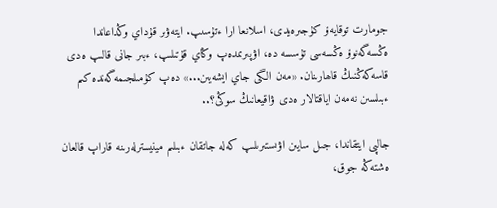جومارت توقايەۆ كۇجىرەيدى، اسلانعا ارا ءتۇسىپ. ايتەۋىر قۇداي وڭداعاندا ەڭسەگەنوۆ ەڭسەسى تۇسسە دە، اۋپىرىمدەپ وڭاي قۇتىلىپ، ءبىر جانى قالىپ ەدى قاسەكەڭنىڭ قاھارىنان. «مەن الگى جاي ايشەيىن...» دەپ كۇمىلجىمەگەندە كىم ءبىلسىن نەمەن اياقتالار ەدى ۋاقيعانىڭ سوڭى؟..

جالپى ايتقاندا، جىل سايىن اۋىستىرىلىپ كەلە جاتقان ءبىلىم مينيسترلەرىنە قاراپ قالعان ەشتەڭە جوق،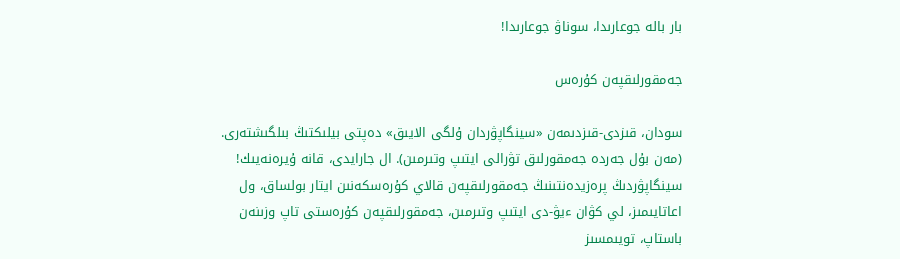بار بالە جوعارىدا، سوناۋ جوعارىدا!

جەمقورلىقپەن كۇرەس

سودان، قىزدى-قىزدىمەن «سينگاپۋردان ۇلگى الايىق» دەپتى بيلىكتىڭ بىلگىشتەرى. (مەن بۇل جەردە جەمقورلىق تۋرالى ايتىپ وتىرمىن). ال جارايدى، قانە ۇيرەنەيىك! سينگاپۋردىڭ پرەزيدەنتىنىڭ جەمقورلىقپەن قالاي كۇرەسكەنىن ايتار بولساق، ول اعاتايىمىز، لي كۋان ءيۋ-دى ايتىپ وتىرمىن، جەمقورلىقپەن كۇرەستى تاپ وزىنەن باستاپ، تويىمسىز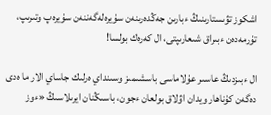اشكوز تۋىستارىنىڭ ءبارىن جەڭدەرىنەن سۇيرەلەگەننەن سۇيرەپ وتىرىپ، تۇرمەدەن ءبىراق شىعارىپتى، ال كەرەك بولسا!

ال ءبىزدىڭ عاسىر عۇلاماسى باسشىمىز وسىنداي ەرلىك جاساي الار ما ەدى دەگەن كۇناھار ويدان اۋلاق بولعان ءجون، باسىڭنان ايرىلاسىڭ «ءوز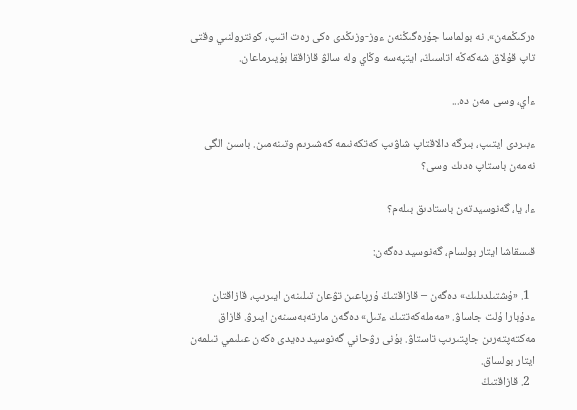ەركىڭمەن». نە بولماسا جۇرەگىڭنەن ءوز-وزىڭدى ەكى رەت اتىپ، كونترولنىي وقتى تاپ قۇلاق شەكەڭە اتاسىڭ، ايتپەسە وڭاي ولە سالۋ قازاققا بۇيىرماعان.

ءاي، وسى مەن دە...

ءبىردى ايتىپ، بىرگە دالاقتاپ شاۋىپ كەتكەنىمە كەشىرىم وتىنەمىن. باسىن الگى نەمەن باستاپ ەدىك وسى؟

ءا، يا، گەنوسيدتەن باستادىق بىلەم؟

قىسقاشا ايتار بولسام، گەنوسيد دەگەن:

  1. «ۇشتىلدىلىك» دەگەن – قازاقتىڭ ۇرپاعىن تۋعان تىلىنەن ايىرىپ، قازاقتان ءدۇبارا ۇلت جاساۋ. «مەملەكەتتىك ءتىل» دەگەن مارتەبەسىنەن ايىرۋ. قازاق مەكتەپتەرىن جاپتىرىپ تاستاۋ. بۇنى رۋحاني گەنوسيد دەيدى ەكەن عىلىمي تىلمەن ايتار بولساق.
  2. قازاقتىڭ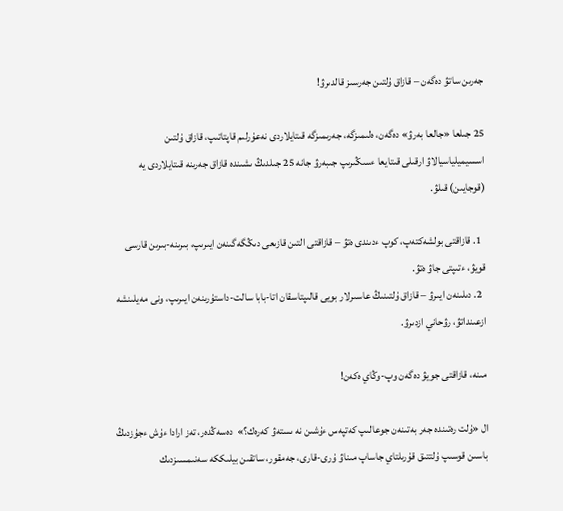جەرىن ساتۋ دەگەن – قازاق ۇلتىن جەرسىز قالدىرۋ!

25 جىلعا «جالعا بەرۋ» دەگەن، ەلىمىزگە، جەرىمىزگە قىتايلاردى نەعۇرلىم قاپتاتىپ، قازاق ۇلتىن اسسيميلياسيالاۋ ارقىلى قىتايعا ءسىڭىرىپ جىبەرۋ جانە 25 جىلدىڭ ىشىندە قازاق جەرىنە قىتايلاردى يە (قوجايىن) قىلۋ.

  1. قازاقتى بولشەكتەپ، كوپ ءدىندى ەتۋ – قازاقتى التىن قازىعى دىڭگەگىنەن ايىرىپ، بىرىنە-بىرىن قارسى قويۋ، ءتىپتى جاۋ ەتۋ.
  2. دىلىنەن ايىرۋ – قازاق ۇلتىنىڭ عاسىرلار بويى قالىپتاسقان اتا-بابا سالت-داستۇرىنەن ايىرىپ، ونى مەيلىنشە ازعىنداتۋ، رۋحاني ازدىرۋ.

مىنە، قازاقتى جويۋ دەگەن وپ-وڭاي ەكەن!

ال «ۇلت رەتىندە جەر بەتىنەن جوعالىپ كەتپەس ءۇشىن نە ىستەۋ كەرەك؟»  دەسەڭدەر، تەز ارادا ءۇش ءجۇزدىڭ باسىن قوسىپ ۇلتتىق قۇرىلتاي جاساپ مىناۋ ۇرى-قارى، جەمقور، ساتقىن بيلىككە سەنىمسىزدىك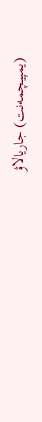(يمپيچمەنت) جاريالاۋ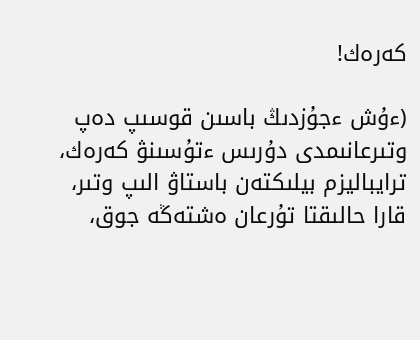كەرەك!

(ءۇش ءجۇزدىڭ باسىن قوسىپ دەپ وتىرعانىمدى دۇرىس ءتۇسىنۋ كەرەك، ترايباليزم بيلىكتەن باستاۋ الىپ وتىر، قارا حالىقتا تۇرعان ەشتەڭە جوق،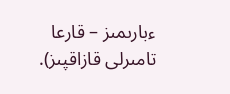ءبارىمىز – قارعا تامىرلى قازاقپىز).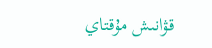قۋانىش مۇقتاي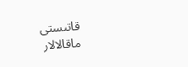قاتىستى ماقالالار